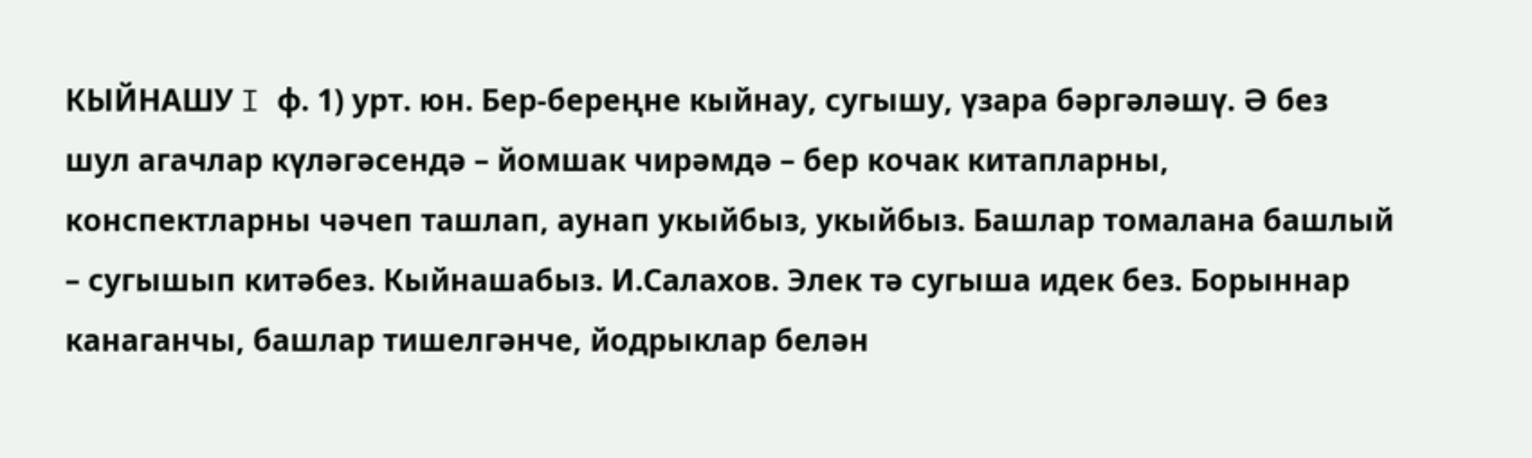КЫЙНАШУ I ф. 1) урт. юн. Бер-береңне кыйнау, сугышу, үзара бәргәләшү. Ә без шул агачлар күләгәсендә – йомшак чирәмдә – бер кочак китапларны, конспектларны чәчеп ташлап, аунап укыйбыз, укыйбыз. Башлар томалана башлый – сугышып китәбез. Кыйнашабыз. И.Салахов. Элек тә сугыша идек без. Борыннар канаганчы, башлар тишелгәнче, йодрыклар белән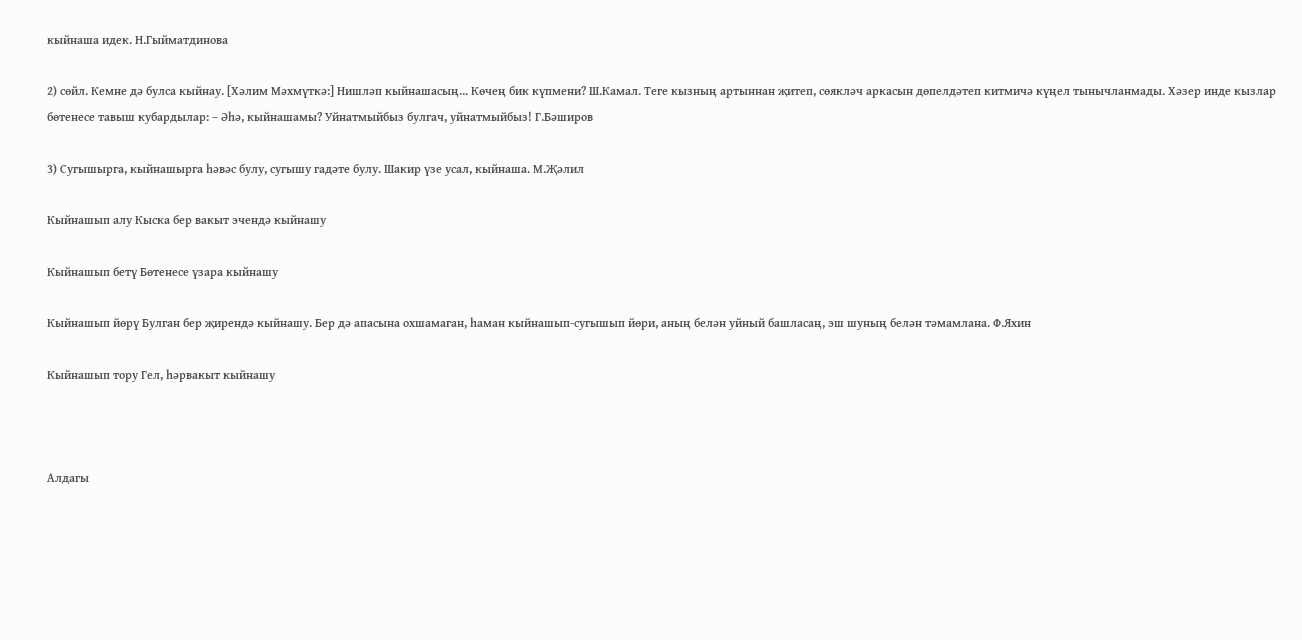кыйнаша идек. Н.Гыйматдинова

2) сөйл. Кемне дә булса кыйнау. [Хәлим Мәхмүткә:] Нишләп кыйнашасың... Көчең бик күпмени? Ш.Камал. Теге кызның артыннан җитеп, сөякләч аркасын дөпелдәтеп китмичә күңел тынычланмады. Хәзер инде кызлар бөтенесе тавыш кубардылар: – Әһә, кыйнашамы? Уйнатмыйбыз булгач, уйнатмыйбыз! Г.Бәширов

3) Сугышырга, кыйнашырга һәвәс булу, сугышу гадәте булу. Шакир үзе усал, кыйнаша. М.Җәлил

Кыйнашып алу Кыска бер вакыт эчендә кыйнашу

Кыйнашып бетү Бөтенесе үзара кыйнашу

Кыйнашып йөрү Булган бер җирендә кыйнашу. Бер дә апасына охшамаган, һаман кыйнашып-сугышып йөри, аның белән уйный башласаң, эш шуның белән тәмамлана. Ф.Яхин

Кыйнашып тору Гел, һәрвакыт кыйнашу



Алдагы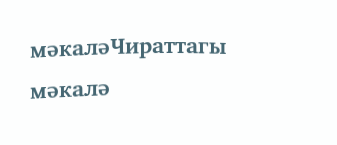мәкаләЧираттагы мәкалә